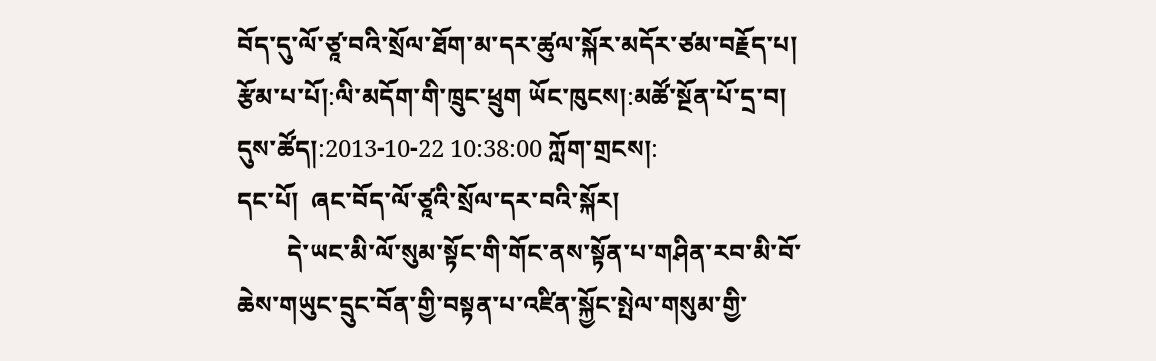བོད་དུ་ལོ་ཙཱ་བའི་སྲོལ་ཐོག་མ་དར་ཚུལ་སྐོར་མདོར་ཙམ་བརྗོད་པ།
རྩོམ་པ་པོ།:ལི་མདོག་གི་ཁྲུང་ཕྲུག ཡོང་ཁུངས།:མཚོ་སྔོན་པོ་དྲ་བ། དུས་ཚོད།:2013-10-22 10:38:00 ཀློག་གྲངས།:
དང་པོ།  ཞང་བོད་ལོ་ཙཱའི་སྲོལ་དར་བའི་སྐོར།
        དེ་ཡང་མི་ལོ་སུམ་སྟོང་གི་གོང་ནས་སྟོན་པ་གཤིན་རབ་མི་བོ་ཆེས་གཡུང་དྲུང་བོན་གྱི་བསྟན་པ་འཛིན་སྐྱོང་སྤེལ་གསུམ་གྱི་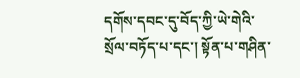དགོས་དབང་དུ་བོད་ཀྱི་ཡེ་གེའི་སྲོལ་བཏོད་པ་དང་། སྟོན་པ་གཤིན་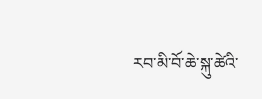རབ་མི་བོ་ཆེ་སྐུ་ཚེའི་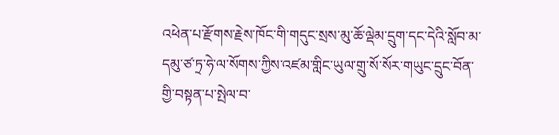འཕེན་པ་རྫོགས་རྗེས་ཁོང་གི་གདུང་སྲས་མུ་ཆོ་ལྡེམ་དྲུག་དང་དེའི་སློབ་མ་དམུ་ཙ་ཏྲ་ཧེ་ལ་སོགས་ཀྱིས་འཛམ་གླིང་ཡུལ་གྲུ་སོ་སོར་གཡུང་དྲུང་བོན་གྱི་བསྟན་པ་སྤེལ་བ་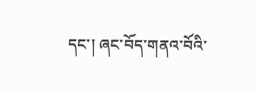དང་། ཞང་བོད་གནའ་བོའི་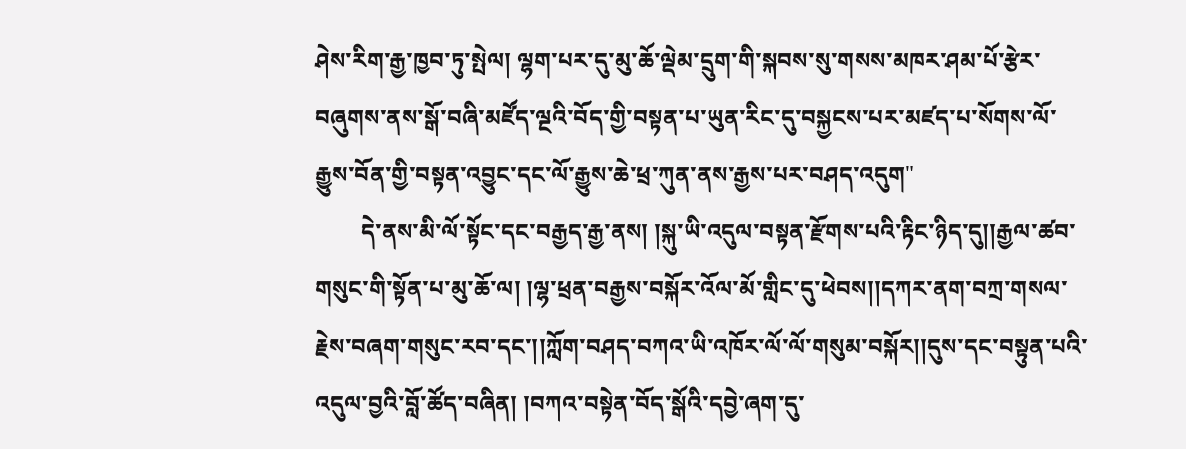ཤེས་རིག་རྒྱ་ཁྱབ་ཏུ་སྤེལ། ལྷག་པར་དུ་མུ་ཆོ་ལྡེམ་དྲུག་གི་སྐབས་སུ་གསས་མཁར་ཤམ་པོ་རྩེར་བཞུགས་ནས་སྒོ་བཞི་མཛོད་ལྔའི་བོད་གྱི་བསྟན་པ་ཡུན་རིང་དུ་བསྐྱངས་པར་མཛད་པ་སོགས་ལོ་རྒྱུས་བོན་གྱི་བསྟན་འབྱུང་དང་ལོ་རྒྱུས་ཆེ་ཕྲ་ཀུན་ནས་རྒྱས་པར་བཤད་འདུག"
        དེ་ནས་མི་ལོ་སྟོང་དང་བརྒྱད་རྒྱ་ནས། །སྐུ་ཡི་འདུལ་བསྟན་རྫོགས་པའི་རྟིང་ཉིད་དུ།།རྒྱལ་ཚབ་གསུང་གི་སྟོན་པ་མུ་ཆོ་ལ། །ལྷ་ཕྲན་བརྒྱས་བསྐོར་འོལ་མོ་གླིང་དུ་ཕེབས།།དཀར་ནག་བཀྲ་གསལ་རྗེས་བཞག་གསུང་རབ་དང་།།ཀློག་བཤད་བཀའ་ཡི་འཁོར་ལོ་ལོ་གསུམ་བསྐོར།།དུས་དང་བསྟུན་པའི་འདུལ་བྱའི་བློ་ཚོད་བཞིན། །བཀའ་བསྟེན་བོད་སྒོའི་དབྱེ་ཞག་དུ་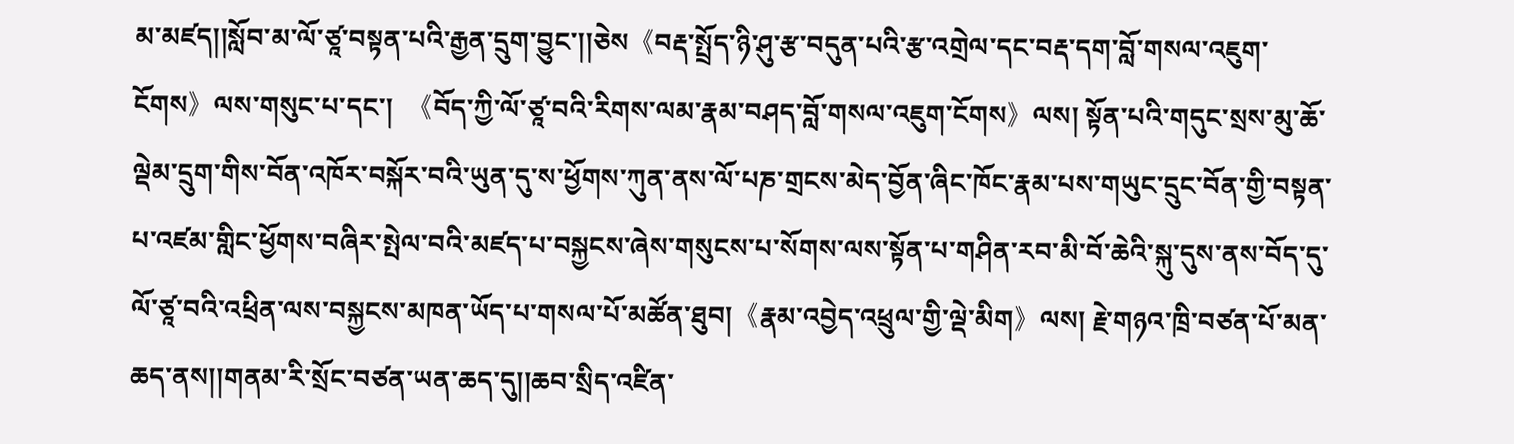མ་མཛད།།སློབ་མ་ལོ་ཙཱ་བསྟན་པའི་རྒྱན་དྲུག་བྱུང་།།ཅེས《བརྡ་སྤྲོད་ཉི་ཤུ་རྩ་བདུན་པའི་རྩ་འགྲེལ་དང་བརྡ་དག་བློ་གསལ་འཇུག་ངོགས》ལས་གསུང་པ་དང་།  《བོད་ཀྱི་ལོ་ཙཱ་བའི་རིགས་ལམ་རྣམ་བཤད་བློ་གསལ་འཇུག་ངོགས》ལས། སྟོན་པའི་གདུང་སྲས་མུ་ཆོ་ལྡེམ་དྲུག་གིས་བོན་འཁོར་བསྐོར་བའི་ཡུན་དུ་ས་ཕྱོགས་ཀུན་ནས་ལོ་པཎ་གྲངས་མེད་བྱོན་ཞིང་ཁོང་རྣམ་པས་གཡུང་དྲུང་བོན་གྱི་བསྟན་པ་འཛམ་གླིང་ཕྱོགས་བཞིར་སྤེལ་བའི་མཛད་པ་བསྐྱངས་ཞེས་གསུངས་པ་སོགས་ལས་སྟོན་པ་གཤིན་རབ་མི་བོ་ཆེའི་སྐུ་དུས་ནས་བོད་དུ་ལོ་ཙཱ་བའི་འཕྲིན་ལས་བསྐྱངས་མཁན་ཡོད་པ་གསལ་པོ་མཚོན་ཐུབ།《རྣམ་འབྱེད་འཕྲུལ་གྱི་ལྡེ་མིག》ལས། རྗེ་གཉའ་ཁྲི་བཙན་པོ་མན་ཆད་ནས།།གནམ་རི་སྲོང་བཙན་ཡན་ཆད་དུ།།ཆབ་སྲིད་འཛིན་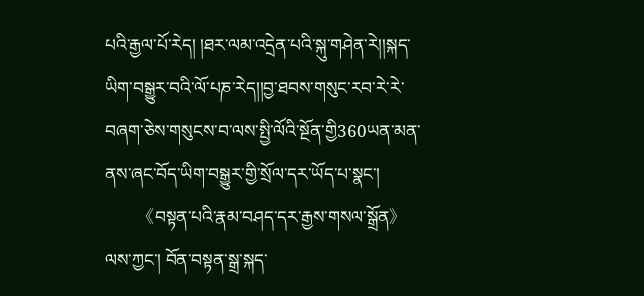པའི་རྒྱལ་པོ་རེད། །ཐར་ལམ་འདྲེན་པའི་སྐུ་གཤེན་རེ།།སྐད་ཡིག་བསྒྱུར་བའི་ལོ་པཎ་རེད།།བྱ་ཐབས་གསུང་རབ་རེ་རེ་བཞག་ཅེས་གསུངས་བ་ལས་སྤྱི་ལོའི་སྔོན་གྱི360ཡན་མན་ནས་ཞང་བོད་ཡིག་བསྒྱུར་གྱི་སྲོལ་དར་ཡོད་པ་སྣང་།
        《བསྟན་པའི་རྣམ་བཤད་དར་རྒྱས་གསལ་སྒྲོན》ལས་ཀྱང་། བོན་བསྟན་སྒྲ་སྐད་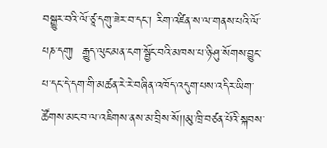བསྒྱུར་བའི་ལོ་ཙཱ་དགུ་ཟེར་བ་དང་། རིག་འཛིན་ས་ལ་གནས་པའི་ལོ་པཎ་དགུ།  རྒྱུད་ལུང་མན་ངག་སྦྱོང་བའི་མཁས་པ་ཉི་ཤུ་སོགས་བྱུང་པ་དང་དེ་དག་གི་མཚན་རེ་རེ་བཞིན་འཁོད་འདུག་པས་འདིར་ཡིག་ཚོགས་མང་བ་ལ་འཇིགས་ནས་མ་བྲིས་སོ།།མུ་ཁྲི་བཙན་པོའི་སྐབས་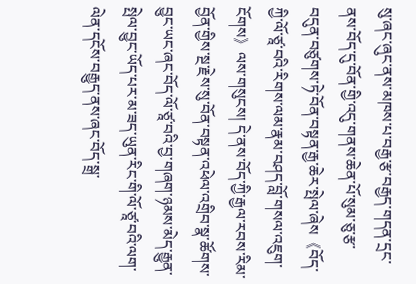སུ་ཞང་ཞུང་ནས་མཁས་པ་བརྒྱ་རྩ་བརྒྱད་གདན་དྲང་ནས་བོད་དུ་བོན་གྱི་འདུ་གནས་ཆེན་པོ་སུམ་ཅུ་རྩ་བདུན་བཙུགས་ཏེ་བོན་བསྟན་རྒྱ་ཆེར་སྤེལ་ཞེས《བོད་ཀྱི་ལོ་ཙཱ་བའི་རིགས་ལམ་རྣམ་བཤད་བློ་གསལ་འཇུག་ངོགས》ལས་གསུངས། དེ་ནས་བོད་ཀྱི་རྒྱལ་རབས་རིམ་བྱོན་གྱིས་སྔ་རྗེས་སུ་བོན་བསྟན་འཕེལ་འགྲིབ་སྣ་ཚོགས་བྱུང་ཡང་ཞང་བོད་ལོ་ཙཱ་བའི་བྱ་གཞག་ཉམས་མེད་རྒྱུན་སྤེལ་བྱུང་ཡོད་པར་མ་ཟད་ཡུན་རིང་གི་ལོ་ཙཱ་བའི་ལག་ལེན་དངོས་བརྒྱུད་ནས་ཞང་བོད་སྒྲ་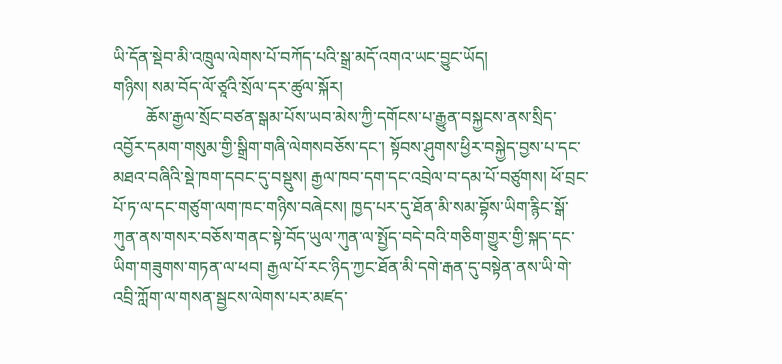ཡི་དོན་སྡེབ་མི་འཁྲུལ་ལེགས་པོ་བཀོད་པའི་སྒྲ་མདོ་འགའ་ཡང་བྱུང་ཡོད།
གཉིས། སམ་བོད་ལོ་ཙཱའི་སྲོལ་དར་ཚུལ་སྐོར།
        ཆོས་རྒྱལ་སྲོང་བཙན་སྒམ་པོས་ཡབ་མེས་ཀྱི་དགོངས་པ་རྒྱུན་བསྐྱངས་ནས་སྲིད་འབྱོར་དམག་གསུམ་གྱི་སྒྲིག་གཞི་ལེགསབཅོས་དང་། སྟོབས་ཤུགས་ཕྱིར་བསྐྱེད་བྱས་པ་དང་མཐའ་བཞིའི་སྡེ་ཁག་དབང་དུ་བསྡུས། རྒྱལ་ཁབ་དག་དང་འབྲེལ་བ་དམ་པོ་བཙུགས། ཕོ་བྲང་པོ་ཏ་ལ་དང་གཙུག་ལག་ཁང་གཉིས་བཞེངས། ཁྱད་པར་དུ་ཐོན་མི་སམ་བྷོས་ཡིག་རྙིང་སྒོ་ཀུན་ནས་གསར་བཅོས་གནང་སྟེ་བོད་ཡུལ་ཀུན་ལ་སྤྱོད་བདེ་བའི་གཅིག་གྱུར་གྱི་སྐད་དང་ཡིག་གཟུགས་གཏན་ལ་ཕབ། རྒྱལ་པོ་རང་ཉིད་ཀྱང་ཐོན་མི་དགེ་རྒན་དུ་བསྟེན་ནས་ཡི་གེ་འབྲི་ཀློག་ལ་གསན་སྦྱངས་ལེགས་པར་མཛད་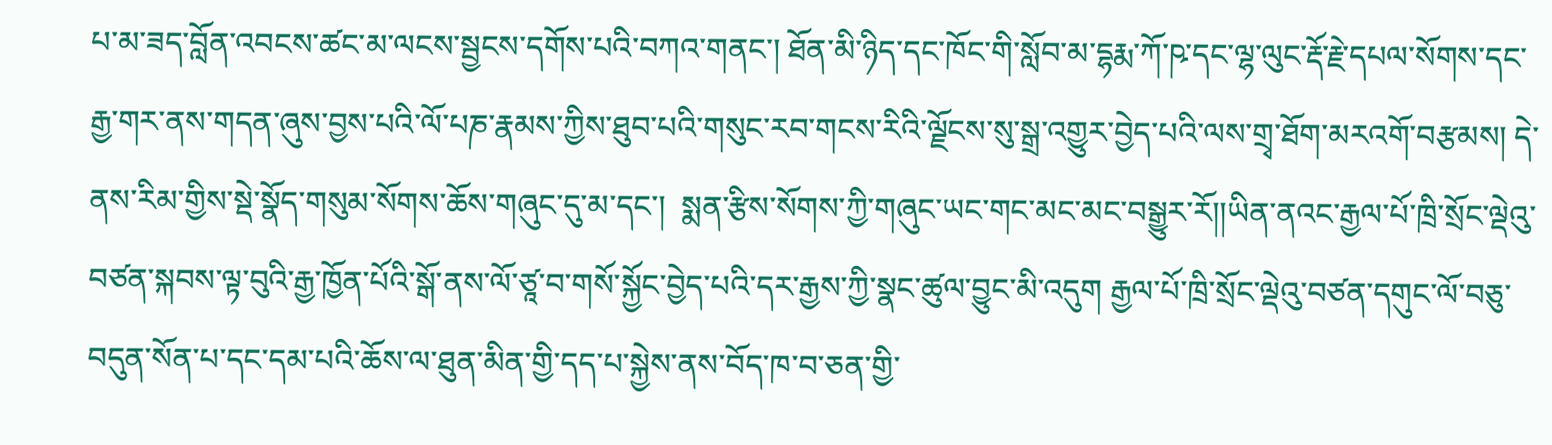པ་མ་ཟད་བློན་འབངས་ཚང་མ་ལངས་སྦྱངས་དགོས་པའི་བཀའ་གནང་། ཐོན་མི་ཉིད་དང་ཁོང་གི་སློབ་མ་དྷརྨ་ཀོ་ཥ་དང་ལྷ་ལུང་རྡོ་རྗེ་དཔལ་སོགས་དང་རྒྱ་གར་ནས་གདན་ཞུས་བྱས་པའི་ལོ་པཎ་རྣམས་ཀྱིས་ཐུབ་པའི་གསུང་རབ་གངས་རིའི་ལྗོངས་སུ་སྒྲ་འགྱུར་བྱེད་པའི་ལས་གྲྭ་ཐོག་མརའགོ་བརྩམས། དེ་ནས་རིམ་གྱིས་སྡེ་སྣོད་གསུམ་སོགས་ཆོས་གཞུང་དུ་མ་དང་།  སྨན་རྩིས་སོགས་ཀྱི་གཞུང་ཡང་གང་མང་མང་བསྒྱུར་རོ།།ཡིན་ནའང་རྒྱལ་པོ་ཁྲི་སྲོང་ལྡེའུ་བཙན་སྐབས་ལྟ་བུའི་རྒྱ་ཁྱོན་པོའི་སྒོ་ནས་ལོ་ཙཱ་བ་གསོ་སྐྱོང་བྱེད་པའི་དར་རྒྱས་ཀྱི་སྣང་ཚུལ་བྱུང་མི་འདུག རྒྱལ་པོ་ཁྲི་སྲོང་ལྡེའུ་བཙན་དགུང་ལོ་བཅུ་བདུན་སོན་པ་དང་དམ་པའི་ཆོས་ལ་ཐུན་མིན་གྱི་དད་པ་སྐྱེས་ནས་བོད་ཁ་བ་ཅན་གྱི་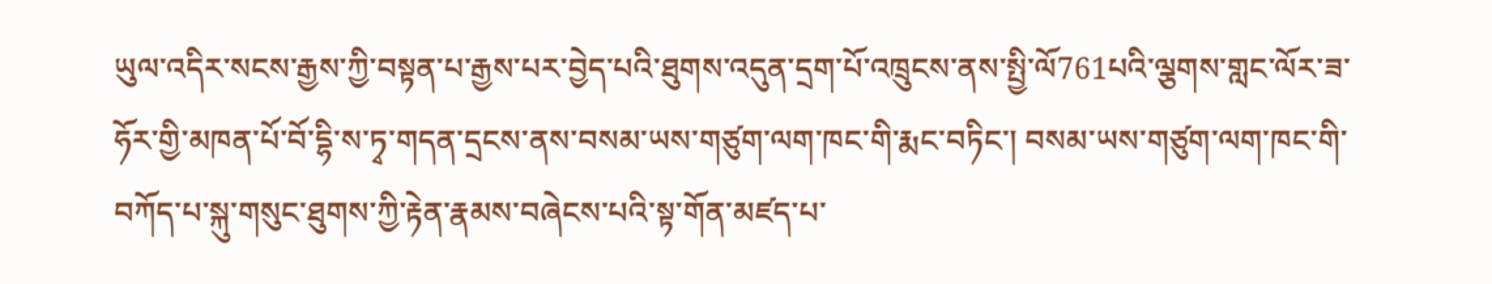ཡུལ་འདིར་སངས་རྒྱས་ཀྱི་བསྟན་པ་རྒྱས་པར་བྱེད་པའི་ཐུགས་འདུན་དྲག་པོ་འཁྲུངས་ནས་སྤྱི་ལོ761པའི་ལྕགས་གླང་ལོར་ཟ་ཧོར་གྱི་མཁན་པོ་བོ་དྷི་ས་ཏྭ་གདན་དྲངས་ནས་བསམ་ཡས་གཙུག་ལག་ཁང་གི་རྨང་བཏིང་། བསམ་ཡས་གཙུག་ལག་ཁང་གི་བཀོད་པ་སྐུ་གསུང་ཐུགས་ཀྱི་རྟེན་རྣམས་བཞེངས་པའི་སྟ་གོན་མཛད་པ་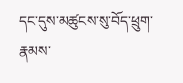དང་དུས་མཚུངས་སུ་བོད་ཕྲུག་རྣམས་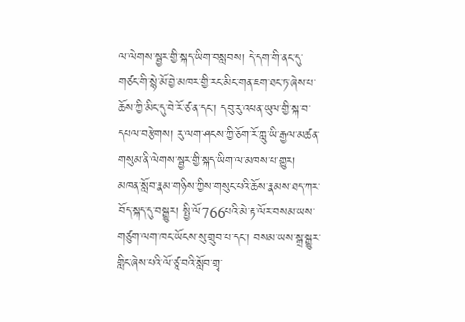ལ་ལེགས་སྦྱར་གྱི་སྐད་ཡིག་བསླབས། དེ་དག་གི་ནང་དུ་གཙང་གི་སྙེ་མོ་བྱེ་མཁར་གྱི་རང་མིང་གན་ཇག་ཐང་ཏ་ཞེས་པ་ཆོས་ཀྱི་མིང་དུ་བེ་རོ་ཙ་ན་དང་། དབུ་རུ་འཕན་ཡུལ་གྱི་སྐ་བ་དཔལ་བརྩེགས། རུ་ལག་ཤངས་ཀྱི་ཅོག་རོ་ཀླུ་ཡི་རྒྱལ་མཚན་གསུམ་ནི་ལེགས་སྦྱར་གྱི་སྐད་ཡིག་ལ་མཁས་པ་གྱུར། མཁན་སློབ་རྣམ་གཉིས་ཀྱིས་གསུང་པའི་ཆོས་རྣམས་ཐད་ཀར་བོད་སྐད་དུ་བསྒྱུར། སྤྱི་ལོ766པའི་མེ་རྟ་ལོར་བསམ་ཡས་གཙུག་ལག་ཁང་ཡོངས་སུ་གྲུབ་པ་དང་། བསམ་ཡས་སྒྲ་སྒྱུར་གླིང་ཞེས་པའི་ལོ་ཙཱ་བའི་སློབ་གྲྭ་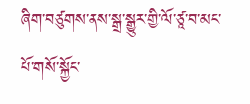ཞིག་བཙུགས་ནས་སྒྲ་སྒྱུར་གྱི་ལོ་ཙཱ་བ་མང་པོ་གསོ་སྐྱོང་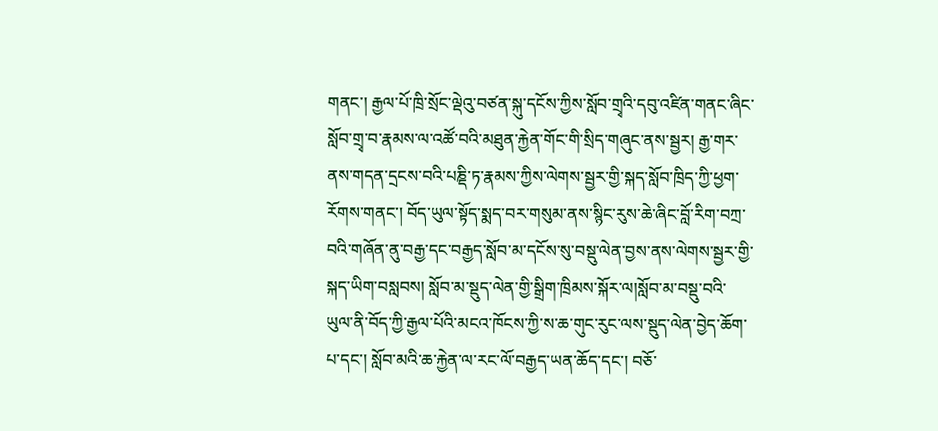གནང་། རྒྱལ་པོ་ཁྲི་སྲོང་ལྡེའུ་བཙན་སྐུ་དངོས་ཀྱིས་སློབ་གྲྭའི་དབུ་འཛིན་གནང་ཞིང་སློབ་གྲྭ་བ་རྣམས་ལ་འཚོ་བའི་མཐུན་རྐྱེན་གོང་གི་སྲིད་གཞུང་ནས་སྦྱར། རྒྱ་གར་ནས་གདན་དྲངས་བའི་པཎྡི་ཏ་རྣམས་ཀྱིས་ལེགས་སྦྱར་གྱི་སྐད་སློབ་ཁྲིད་ཀྱི་ཕྱག་རོགས་གནང་། བོད་ཡུལ་སྟོད་སྨད་བར་གསུམ་ནས་སྙིང་རུས་ཆེ་ཞིང་བློ་རིག་བཀྲ་བའི་གཞོན་ནུ་བརྒྱ་དང་བརྒྱད་སློབ་མ་དངོས་སུ་བསྡུ་ལེན་བྱས་ནས་ལེགས་སྦྱར་གྱི་སྐད་ཡིག་བསླབས། སློབ་མ་སྡུད་ལེན་གྱི་སྒྲིག་ཁྲིམས་སྐོར་ལ།སློབ་མ་བསྡུ་བའི་ཡུལ་ནི་བོད་ཀྱི་རྒྱལ་པོའི་མངའ་ཁོངས་ཀྱི་ས་ཆ་གུང་རུང་ལས་སྡུད་ལེན་བྱེད་ཆོག་པ་དང་། སློབ་མའི་ཆ་རྐྱེན་ལ་རང་ལོ་བརྒྱད་ཡན་ཆོད་དང་། བཅོ་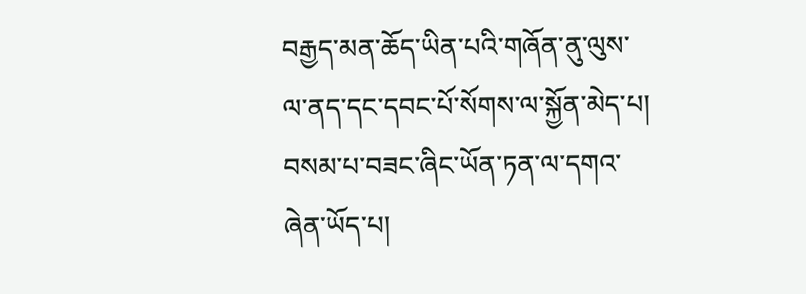བརྒྱད་མན་ཆོད་ཡིན་པའི་གཞོན་ནུ་ལུས་ལ་ནད་དང་དབང་པོ་སོགས་ལ་སྐྱོན་མེད་པ། བསམ་པ་བཟང་ཞིང་ཡོན་ཏན་ལ་དགའ་ཞེན་ཡོད་པ།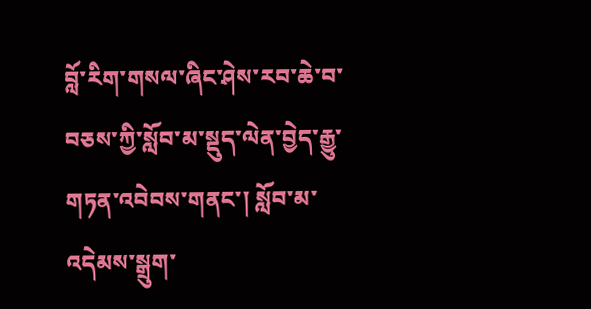བློ་རིག་གསལ་ཞིང་ཤེས་རབ་ཆེ་བ་བཅས་ཀྱི་སློབ་མ་སྡུད་ལེན་བྱེད་རྒྱུ་གཏན་འབེབས་གནང་། སློབ་མ་འདེམས་སྒྲུག་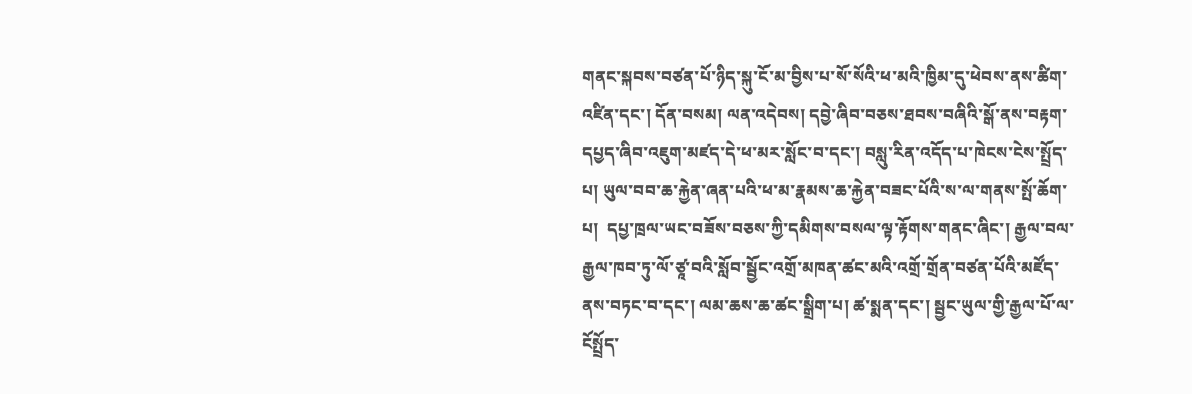གནང་སྐབས་བཙན་པོ་ཉིད་སྐུ་ངོ་མ་བྱིས་པ་སོ་སོའི་ཕ་མའི་ཁྱིམ་དུ་ཕེབས་ནས་ཚིག་འཛིན་དང་། དོན་བསམ། ལན་འདེབས། དབྱེ་ཞིབ་བཅས་ཐབས་བཞིའི་སྒོ་ནས་བརྟག་དཔྱད་ཞིབ་འཇུག་མཛད་དེ་ཕ་མར་སློང་བ་དང་། བསླུ་རིན་འདོད་པ་ཁེངས་ངེས་སྤྲོད་པ། ཡུལ་བབ་ཆ་རྐྱེན་ཞན་པའི་ཕ་མ་རྣམས་ཆ་རྐྱེན་བཟང་པོའི་ས་ལ་གནས་སྤོ་ཆོག་པ།  དཔྱ་ཁྲལ་ཡང་བཟོས་བཅས་ཀྱི་དམིགས་བསལ་ལྟ་རྟོགས་གནང་ཞིང་། རྒྱལ་བལ་རྒྱལ་ཁབ་ཏུ་ལོ་ཙཱ་བའི་སློབ་སྦྱོང་འགྲོ་མཁན་ཚང་མའི་འགྲོ་གྲོན་བཙན་པོའི་མཛོད་ནས་བཏང་བ་དང་། ལམ་ཆས་ཆ་ཚང་སྒྲིག་པ། ཚ་སྨན་དང་། སྦྱང་ཡུལ་གྱི་རྒྱལ་པོ་ལ་ངོསྤྲོད་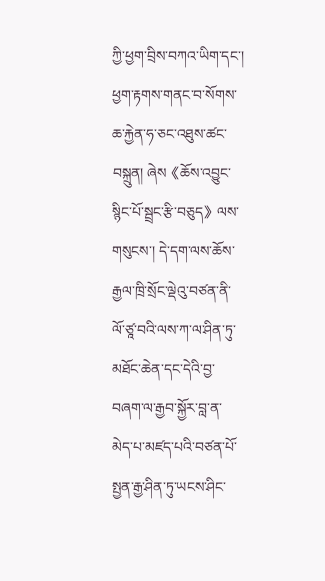ཀྱི་ཕྱག་བྲིས་བཀའ་ཡིག་དང་། ཕྱག་རྟགས་གནང་བ་སོགས་ཆ་རྐྱེན་ཧ་ཅང་འཐུས་ཚང་བསྐྲུན། ཞེས《ཆོས་འབྱུང་སྙིང་པོ་སྦྲང་རྩི་བཅུད》ལས་གསུངས་། དེ་དག་ལས་ཆོས་རྒྱལ་ཁྲི་སྲོང་ལྡེའུ་བཙན་ནི་ལོ་ཙཱ་བའི་ལས་ཀ་ལ་ཤིན་ཏུ་མཐོང་ཆེན་དང་དེའི་བྱ་བཞག་ལ་རྒྱབ་སྐྱོར་བླ་ན་མེད་པ་མཛད་པའི་བཙན་པོ་སྤྱན་རྒྱ་ཤིན་ཏུ་ཡངས་ཤིང་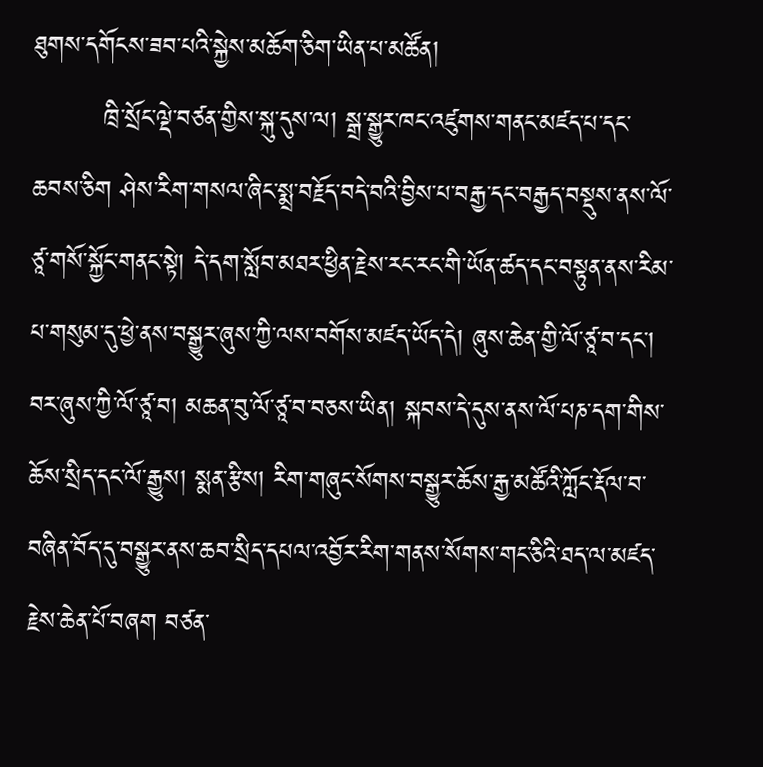ཐུགས་དགོངས་ཟབ་པའི་སྐྱེས་མཆོག་ཅིག་ཡིན་པ་མཚོན།
        ཁྲི་སྲོང་ལྡེ་བཙན་གྱིས་སྐུ་དུས་ལ། སྒྲ་སྒྱུར་ཁང་འཛུགས་གནང་མཛད་པ་དང་ཆབས་ཅིག ཤེས་རིག་གསལ་ཞིང་སྨྲ་བརྗོད་བདེ་བའི་བྱིས་པ་བརྒྱ་དང་བརྒྱད་བསྡུས་ནས་ལོ་ཙཱ་གསོ་སྐྱོང་གནང་སྟེ། དེ་དག་སློབ་མཐར་ཕྱིན་རྗེས་རང་རང་གི་ཡོན་ཚད་དང་བསྟུན་ནས་རིམ་པ་གསུམ་དུ་ཕྱེ་ནས་བསྒྱུར་ཞུས་ཀྱི་ལས་བགོས་མཛད་ཡོད་དེ། ཞུས་ཆེན་གྱི་ལོ་ཙཱ་བ་དང་། བར་ཞུས་ཀྱི་ལོ་ཙཱ་བ། མཆན་བུ་ལོ་ཙཱ་བ་བཅས་ཡིན། སྐབས་དེ་དུས་ནས་ལོ་པཎ་དག་གིས་ཆོས་སྲིད་དང་ལོ་རྒྱུས། སྨན་རྩིས། རིག་གཞུང་སོགས་བསྒྱུར་ཆོས་རྒྱ་མཚོའི་ཀློང་རྡོལ་བ་བཞིན་བོད་དུ་བསྒྱུར་ནས་ཆབ་སྲིད་དཔལ་འབྱོར་རིག་གནས་སོགས་གང་ཅིའི་ཐད་ལ་མཛད་རྗེས་ཆེན་པོ་བཞག བཙན་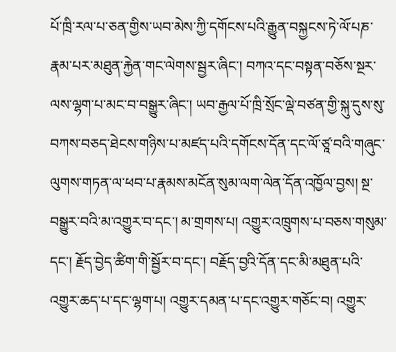པོ་ཁྲི་རལ་པ་ཅན་གྱིས་ཡབ་མེས་ཀྱི་དགོངས་པའི་རྒྱུན་བསྐྱངས་ཏེ་ལོ་པཎ་རྣམ་པར་མཐུན་རྐྱེན་གང་ལེགས་སྦྱར་ཞིང་། བཀའ་དང་བསྟན་བཅོས་སྔར་ལས་ལྷག་པ་མང་བ་བསྒྱུར་ཞིང་། ཡབ་རྒྱལ་པོ་ཁྲི་སྲོང་ལྡེ་བཙན་གྱི་སྐུ་དུས་སུ་བཀས་བཅད་ཐེངས་གཉིས་པ་མཛད་པའི་དགོངས་དོན་དང་ལོ་ཙཱ་བའི་གཞུང་ལུགས་གཏན་ལ་ཕབ་པ་རྣམས་མངོན་སུམ་ལག་ལེན་དོན་འཁྱོལ་བྱས། སྔ་བསྒྱུར་བའི་མ་འགྱུར་བ་དང་། མ་གྲགས་པ། འགྱུར་འཁྲུགས་པ་བཅས་གསུམ་དང་། རྗོད་བྱེད་ཚིག་གི་སྦྱོར་བ་དང་། བརྗོད་བྱའི་དོན་དང་མི་མཐུན་པའི་འགྱུར་ཆད་པ་དང་ལྷག་པ། འགྱུར་དམན་པ་དང་འགྱུར་གཅོང་བ། འགྱུར་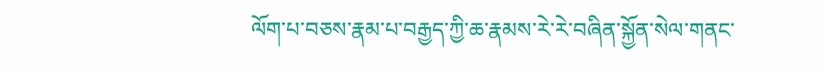ལོག་པ་བཅས་རྣམ་པ་བརྒྱད་ཀྱི་ཆ་རྣམས་རེ་རེ་བཞིན་སྐྱོན་སེལ་གནང་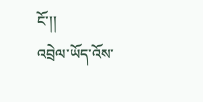ངོ་།།
འབྲེལ་ཡོད་འོས་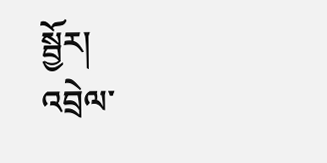སྦྱོར།
འབྲེལ་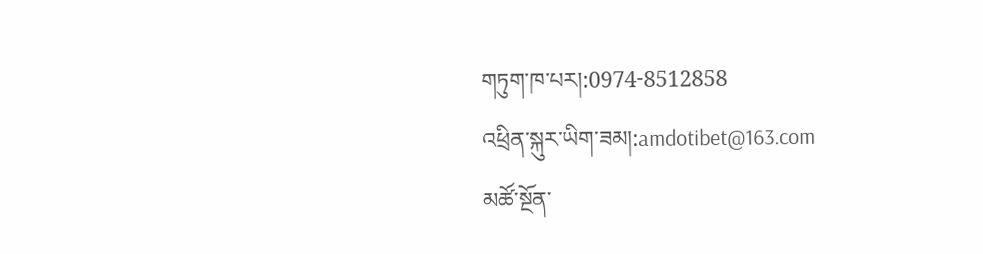གཏུག་ཁ་པར།:0974-8512858
འཕྲིན་སྐུར་ཡིག་ཟམ།:amdotibet@163.com
མཚོ་སྔོན་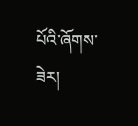པོའི་ཞོགས་ཟེར།